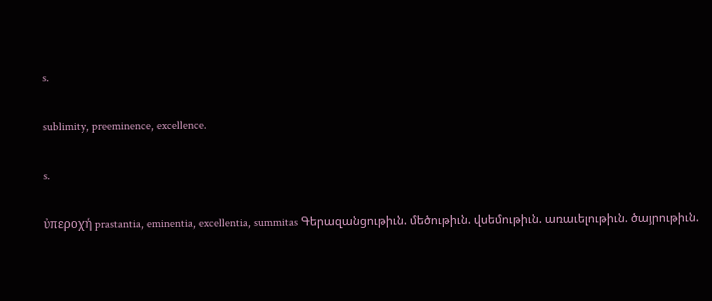s.

sublimity, preeminence, excellence.

s.

ὐπεροχή prastantia, eminentia, excellentia, summitas Գերազանցութիւն. մեծութիւն. վսեմութիւն. առաւելութիւն. ծայրութիւն.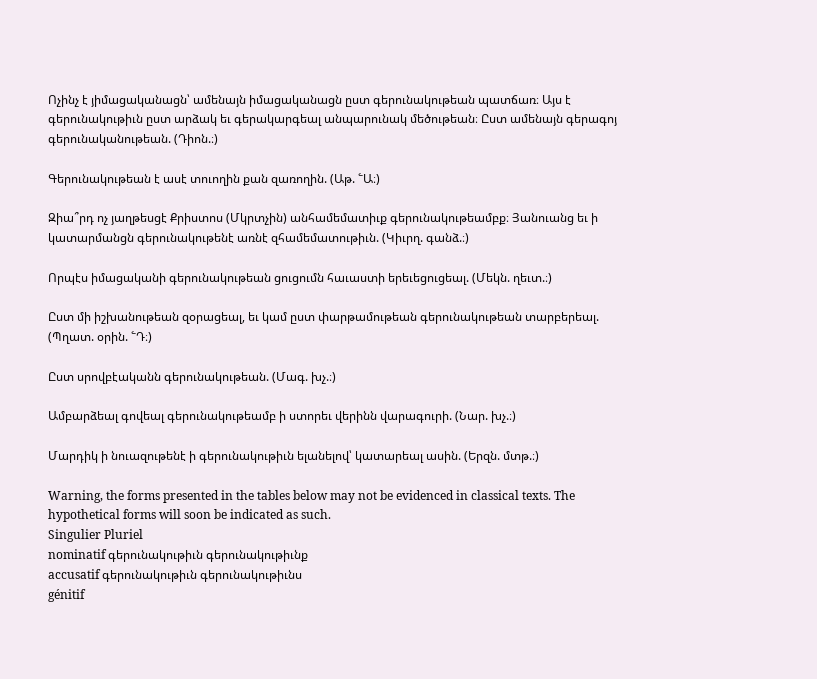Ոչինչ է յիմացականացն՝ ամենայն իմացականացն ըստ գերունակութեան պատճառ։ Այս է գերունակութիւն ըստ արձակ եւ գերակարգեալ անպարունակ մեծութեան։ Ըստ ամենայն գերագոյ գերունականութեան. (Դիոն.։)

Գերունակութեան է ասէ տուողին քան զառողին. (Աթ. ՟Ա։)

Զիա՞րդ ոչ յաղթեսցէ Քրիստոս (Մկրտչին) անհամեմատիւք գերունակութեամբք։ Յանուանց եւ ի կատարմանցն գերունակութենէ առնէ զհամեմատութիւն. (Կիւրղ. գանձ.։)

Որպէս իմացականի գերունակութեան ցուցումն հաւաստի երեւեցուցեալ. (Մեկն. ղեւտ.։)

Ըստ մի իշխանութեան զօրացեալ, եւ կամ ըստ փարթամութեան գերունակութեան տարբերեալ. (Պղատ. օրին. ՟Դ։)

Ըստ սրովբէականն գերունակութեան. (Մագ. խչ.։)

Ամբարձեալ գովեալ գերունակութեամբ ի ստորեւ վերինն վարագուրի. (Նար. խչ.։)

Մարդիկ ի նուազութենէ ի գերունակութիւն ելանելով՝ կատարեալ ասին. (Երզն. մտթ.։)

Warning, the forms presented in the tables below may not be evidenced in classical texts. The hypothetical forms will soon be indicated as such.
Singulier Pluriel
nominatif գերունակութիւն գերունակութիւնք
accusatif գերունակութիւն գերունակութիւնս
génitif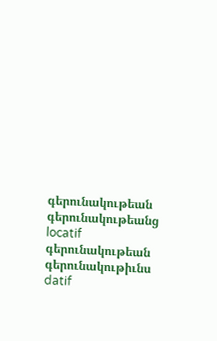գերունակութեան գերունակութեանց
locatif գերունակութեան գերունակութիւնս
datif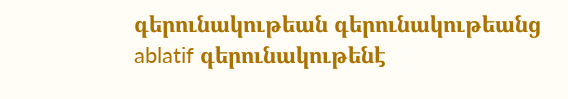գերունակութեան գերունակութեանց
ablatif գերունակութենէ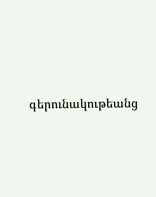գերունակութեանց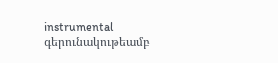instrumental գերունակութեամբ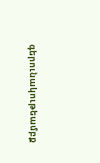գերունակութեամբք